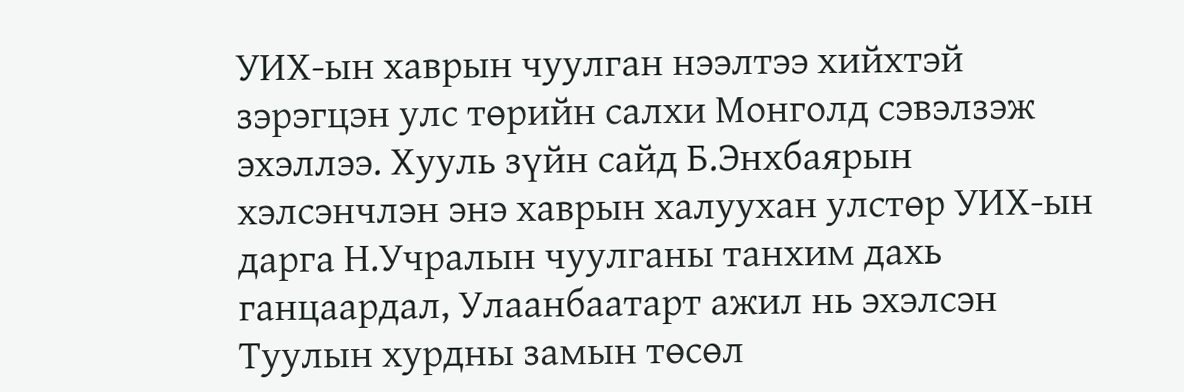УИХ-ын хаврын чуулган нээлтээ хийхтэй зэрэгцэн улс төрийн салхи Монголд сэвэлзэж эхэллээ. Хууль зүйн сайд Б.Энхбаярын хэлсэнчлэн энэ хаврын халуухан улстөр УИХ-ын дарга Н.Учралын чуулганы танхим дахь ганцаардал, Улаанбаатарт ажил нь эхэлсэн Туулын хурдны замын төсөл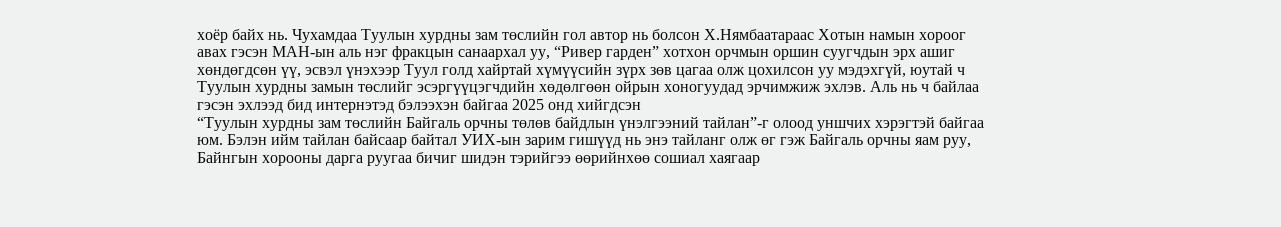хоёр байх нь. Чухамдаа Туулын хурдны зам төслийн гол автор нь болсон Х.Нямбаатараас Хотын намын хороог авах гэсэн МАН-ын аль нэг фракцын санаархал уу, “Ривер гарден” хотхон орчмын оршин суугчдын эрх ашиг хөндөгдсөн үү, эсвэл үнэхээр Туул голд хайртай хүмүүсийн зүрх зөв цагаа олж цохилсон уу мэдэхгүй, юутай ч Туулын хурдны замын төслийг эсэргүүцэгчдийн хөдөлгөөн ойрын хоногуудад эрчимжиж эхлэв. Аль нь ч байлаа гэсэн эхлээд бид интернэтэд бэлээхэн байгаа 2025 онд хийгдсэн
“Туулын хурдны зам төслийн Байгаль орчны төлөв байдлын үнэлгээний тайлан”-г олоод уншчих хэрэгтэй байгаа юм. Бэлэн ийм тайлан байсаар байтал УИХ-ын зарим гишүүд нь энэ тайланг олж өг гэж Байгаль орчны яам руу, Байнгын хорооны дарга руугаа бичиг шидэн тэрийгээ өөрийнхөө сошиал хаягаар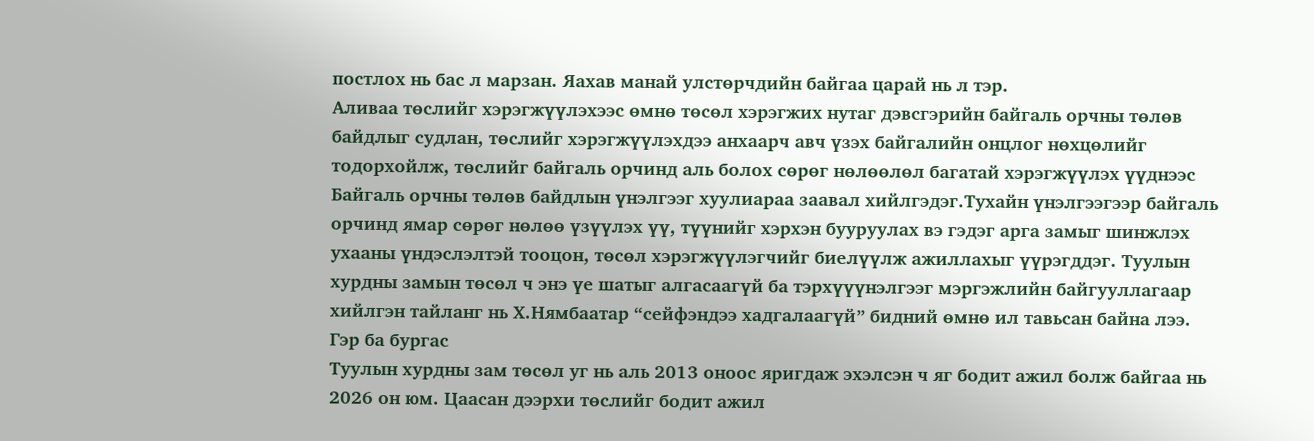постлох нь бас л марзан. Яахав манай улстөрчдийн байгаа царай нь л тэр.
Аливаа төслийг хэрэгжүүлэхээс өмнө төсөл хэрэгжих нутаг дэвсгэрийн байгаль орчны төлөв байдлыг судлан, төслийг хэрэгжүүлэхдээ анхаарч авч үзэх байгалийн онцлог нөхцөлийг тодорхойлж, төслийг байгаль орчинд аль болох сөрөг нөлөөлөл багатай хэрэгжүүлэх үүднээс Байгаль орчны төлөв байдлын үнэлгээг хуулиараа заавал хийлгэдэг.Тухайн үнэлгээгээр байгаль орчинд ямар сөрөг нөлөө үзүүлэх үү, түүнийг хэрхэн бууруулах вэ гэдэг арга замыг шинжлэх ухааны үндэслэлтэй тооцон, төсөл хэрэгжүүлэгчийг биелүүлж ажиллахыг үүрэгддэг. Туулын хурдны замын төсөл ч энэ үе шатыг алгасаагүй ба тэрхүүүнэлгээг мэргэжлийн байгууллагаар хийлгэн тайланг нь Х.Нямбаатар “сейфэндээ хадгалаагүй” бидний өмнө ил тавьсан байна лээ.
Гэр ба бургас
Туулын хурдны зам төсөл уг нь аль 2013 оноос яригдаж эхэлсэн ч яг бодит ажил болж байгаа нь 2026 он юм. Цаасан дээрхи төслийг бодит ажил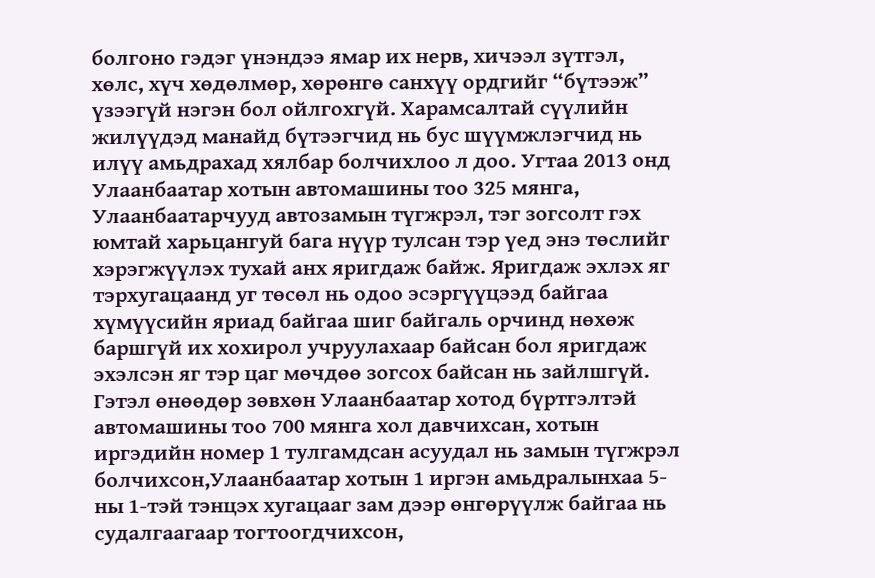болгоно гэдэг үнэндээ ямар их нерв, хичээл зүтгэл, хөлс, хүч хөдөлмөр, хөрөнгө санхүү ордгийг “бүтээж” үзээгүй нэгэн бол ойлгохгүй. Харамсалтай сүүлийн жилүүдэд манайд бүтээгчид нь бус шүүмжлэгчид нь илүү амьдрахад хялбар болчихлоо л доо. Угтаа 2013 онд Улаанбаатар хотын автомашины тоо 325 мянга, Улаанбаатарчууд автозамын түгжрэл, тэг зогсолт гэх юмтай харьцангуй бага нүүр тулсан тэр үед энэ төслийг хэрэгжүүлэх тухай анх яригдаж байж. Яригдаж эхлэх яг тэрхугацаанд уг төсөл нь одоо эсэргүүцээд байгаа хүмүүсийн яриад байгаа шиг байгаль орчинд нөхөж баршгүй их хохирол учруулахаар байсан бол яригдаж эхэлсэн яг тэр цаг мөчдөө зогсох байсан нь зайлшгүй.
Гэтэл өнөөдөр зөвхөн Улаанбаатар хотод бүртгэлтэй автомашины тоо 700 мянга хол давчихсан, хотын иргэдийн номер 1 тулгамдсан асуудал нь замын түгжрэл болчихсон,Улаанбаатар хотын 1 иргэн амьдралынхаа 5-ны 1-тэй тэнцэх хугацааг зам дээр өнгөрүүлж байгаа нь судалгаагаар тогтоогдчихсон,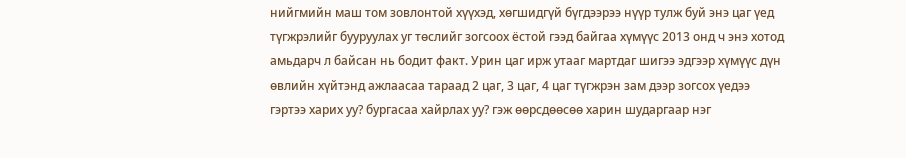нийгмийн маш том зовлонтой хүүхэд, хөгшидгүй бүгдээрээ нүүр тулж буй энэ цаг үед түгжрэлийг бууруулах уг төслийг зогсоох ёстой гээд байгаа хүмүүс 2013 онд ч энэ хотод амьдарч л байсан нь бодит факт. Урин цаг ирж утааг мартдаг шигээ эдгээр хүмүүс дүн өвлийн хүйтэнд ажлаасаа тараад 2 цаг, 3 цаг, 4 цаг түгжрэн зам дээр зогсох үедээ гэртээ харих уу? бургасаа хайрлах уу? гэж өөрсдөөсөө харин шударгаар нэг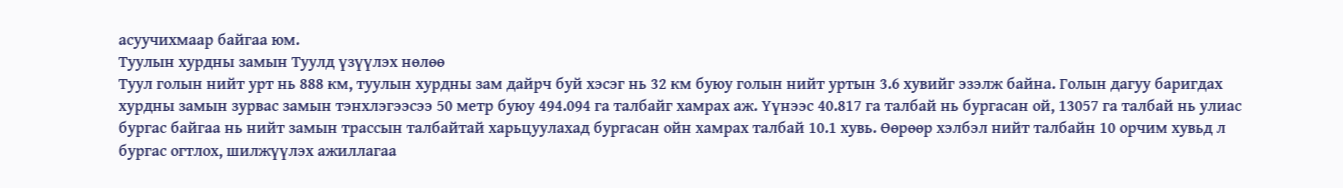асуучихмаар байгаа юм.
Туулын хурдны замын Туулд үзүүлэх нөлөө
Туул голын нийт урт нь 888 км, туулын хурдны зам дайрч буй хэсэг нь 32 км буюу голын нийт уртын 3.6 хувийг эзэлж байна. Голын дагуу баригдах хурдны замын зурвас замын тэнхлэгээсээ 50 метр буюу 494.094 га талбайг хамрах аж. Үүнээс 40.817 га талбай нь бургасан ой, 13057 га талбай нь улиас бургас байгаа нь нийт замын трассын талбайтай харьцуулахад бургасан ойн хамрах талбай 10.1 хувь. Өөрөөр хэлбэл нийт талбайн 10 орчим хувьд л бургас огтлох, шилжүүлэх ажиллагаа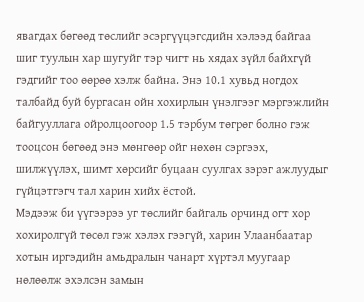явагдах бөгөөд төслийг эсэргүүцэгсдийн хэлээд байгаа шиг туулын хар шугуйг тэр чигт нь хядах зүйл байхгүй гэдгийг тоо өөрөө хэлж байна. Энэ 10.1 хувьд ногдох талбайд буй бургасан ойн хохирлын үнэлгээг мэргэжлийн байгууллага ойролцоогоор 1.5 тэрбум төгрөг болно гэж тооцсон бөгөөд энэ мөнгөөр ойг нөхөн сэргээх, шилжүүлэх, шимт хөрсийг буцаан суулгах зэрэг ажлуудыг гүйцэтгэгч тал харин хийх ёстой.
Мэдээж би үүгээрээ уг төслийг байгаль орчинд огт хор хохиролгүй төсөл гэж хэлэх гээгүй, харин Улаанбаатар хотын иргэдийн амьдралын чанарт хүртэл муугаар нөлөөлж эхэлсэн замын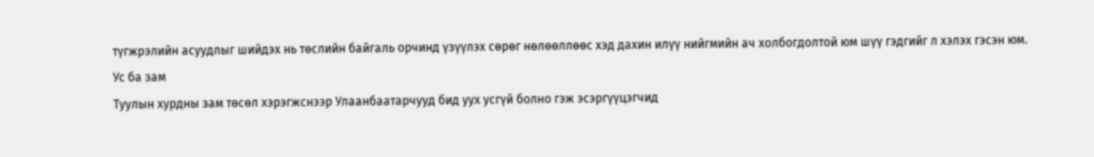түгжрэлийн асуудлыг шийдэх нь төслийн байгаль орчинд үзүүлэх сөрөг нөлөөллөөс хэд дахин илүү нийгмийн ач холбогдолтой юм шүү гэдгийг л хэлэх гэсэн юм.
Ус ба зам
Туулын хурдны зам төсөл хэрэгжснээр Улаанбаатарчууд бид уух усгүй болно гэж эсэргүүцэгчид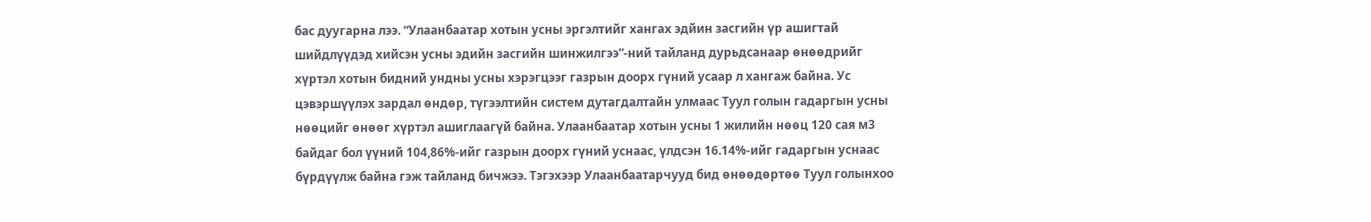бас дуугарна лээ. “Улаанбаатар хотын усны эргэлтийг хангах эдйин засгийн үр ашигтай шийдлүүдэд хийсэн усны эдийн засгийн шинжилгээ”-ний тайланд дурьдсанаар өнөөдрийг хүртэл хотын бидний ундны усны хэрэгцээг газрын доорх гүний усаар л хангаж байна. Ус цэвэршүүлэх зардал өндөр, түгээлтийн систем дутагдалтайн улмаас Туул голын гадаргын усны нөөцийг өнөөг хүртэл ашиглаагүй байна. Улаанбаатар хотын усны 1 жилийн нөөц 120 сая м3 байдаг бол үүний 104,86%-ийг газрын доорх гүний уснаас, үлдсэн 16.14%-ийг гадаргын уснаас бүрдүүлж байна гэж тайланд бичжээ. Тэгэхээр Улаанбаатарчууд бид өнөөдөртөө Туул голынхоо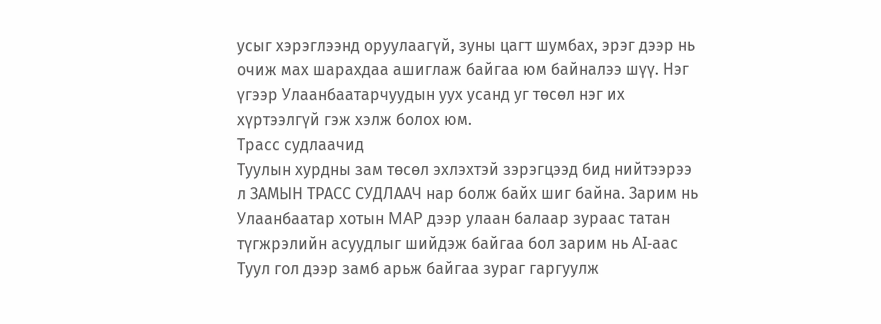усыг хэрэглээнд оруулаагүй, зуны цагт шумбах, эрэг дээр нь очиж мах шарахдаа ашиглаж байгаа юм байналээ шүү. Нэг үгээр Улаанбаатарчуудын уух усанд уг төсөл нэг их хүртээлгүй гэж хэлж болох юм.
Трасс судлаачид
Туулын хурдны зам төсөл эхлэхтэй зэрэгцээд бид нийтээрээ л ЗАМЫН ТРАСС СУДЛААЧ нар болж байх шиг байна. Зарим нь Улаанбаатар хотын MAP дээр улаан балаар зураас татан түгжрэлийн асуудлыг шийдэж байгаа бол зарим нь AI-аас Туул гол дээр замб арьж байгаа зураг гаргуулж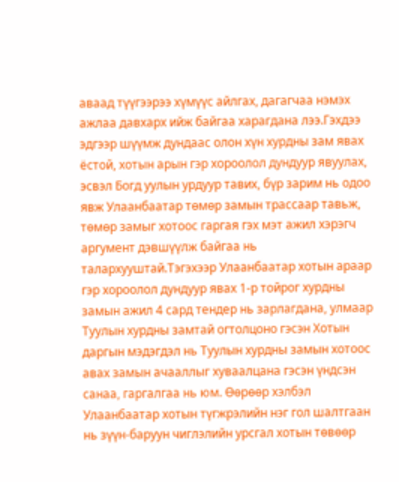аваад түүгээрээ хүмүүс айлгах, дагагчаа нэмэх ажлаа давхарх ийж байгаа харагдана лээ.Гэхдээ эдгээр шүүмж дундаас олон хүн хурдны зам явах ёстой, хотын арын гэр хороолол дундуур явуулах, эсвэл Богд уулын урдуур тавих, бүр зарим нь одоо явж Улаанбаатар төмөр замын трассаар тавьж, төмөр замыг хотоос гаргая гэх мэт ажил хэрэгч аргумент дэвшүүлж байгаа нь талархууштай.Тэгэхээр Улаанбаатар хотын араар гэр хороолол дундуур явах 1-р тойрог хурдны замын ажил 4 сард тендер нь зарлагдана, улмаар Туулын хурдны замтай огтолцоно гэсэн Хотын даргын мэдэгдэл нь Туулын хурдны замын хотоос авах замын ачааллыг хуваалцана гэсэн үндсэн санаа, гаргалгаа нь юм. Өөрөөр хэлбэл Улаанбаатар хотын түгжрэлийн нэг гол шалтгаан нь зүүн-баруун чиглэлийн урсгал хотын төвөөр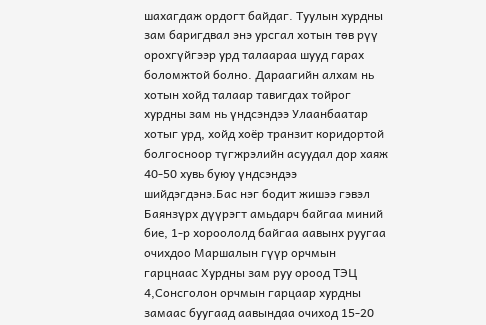шахагдаж ордогт байдаг. Туулын хурдны зам баригдвал энэ урсгал хотын төв рүү орохгүйгээр урд талаараа шууд гарах боломжтой болно. Дараагийн алхам нь хотын хойд талаар тавигдах тойрог хурдны зам нь үндсэндээ Улаанбаатар хотыг урд, хойд хоёр транзит коридортой болгосноор түгжрэлийн асуудал дор хаяж 40-50 хувь буюу үндсэндээ шийдэгдэнэ.Бас нэг бодит жишээ гэвэл Баянзүрх дүүрэгт амьдарч байгаа миний бие, 1-р хороололд байгаа аавынх руугаа очихдоо Маршалын гүүр орчмын гарцнаас Хурдны зам руу ороод ТЭЦ 4,Сонсголон орчмын гарцаар хурдны замаас буугаад аавындаа очиход 15-20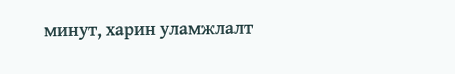минут, харин уламжлалт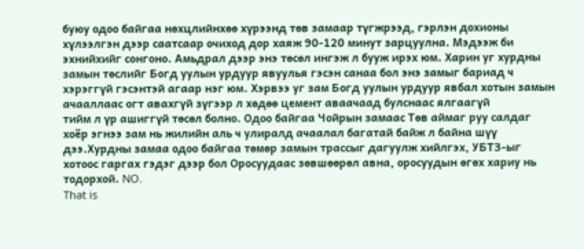буюу одоо байгаа нөхцлийнхөө хүрээнд төв замаар түгжрээд, гэрлэн дохионы хүлээлгэн дээр саатсаар очиход дор хаяж 90-120 минут зарцуулна. Мэдээж би эхнийхийг сонгоно. Амьдрал дээр энэ төсөл ингэж л бууж ирэх юм. Харин уг хурдны замын төслийг Богд уулын урдуур явуулья гэсэн санаа бол энэ замыг бариад ч хэрэггүй гэсэнтэй агаар нэг юм. Хэрвээ уг зам Богд уулын урдуур явбал хотын замын ачааллаас огт авахгүй зүгээр л хөдөө цемент аваачаад булснаас ялгаагүй
тийм л үр ашиггүй төсөл болно. Одоо байгаа Чойрын замаас Төв аймаг руу салдаг хоёр эгнээ зам нь жилийн аль ч улиралд ачаалал багатай байж л байна шүү дээ.Хурдны замаа одоо байгаа төмөр замын трассыг дагуулж хийлгэх, УБТЗ-ыг хотоос гаргах гэдэг дээр бол Оросуудаас зөвшөөрөл авна, оросуудын өгөх хариу нь тодорхой. NO.
That is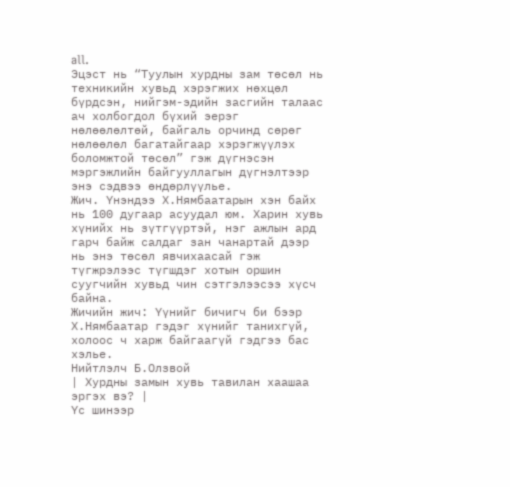all.
Эцэст нь “Туулын хурдны зам төсөл нь техникийн хувьд хэрэгжих нөхцөл бүрдсэн, нийгэм-эдийн засгийн талаас ач холбогдол бүхий эерэг нөлөөлөлтөй, байгаль орчинд сөрөг нөлөөлөл багатайгаар хэрэгжүүлэх боломжтой төсөл” гэж дүгнэсэн мэргэжлийн байгууллагын дүгнэлтээр энэ сэдвээ өндөрлүүлье.
Жич. Үнэндээ Х.Нямбаатарын хэн байх нь 100 дугаар асуудал юм. Харин хувь хүнийх нь зүтгүүртэй, нэг ажлын ард гарч байж салдаг зан чанартай дээр нь энэ төсөл явчихаасай гэж түгжрэлээс түгшдэг хотын оршин суугчийн хувьд чин сэтгэлээсээ хүсч байна.
Жичийн жич: Үүнийг бичигч би бээр Х.Нямбаатар гэдэг хүнийг танихгүй, холоос ч харж байгаагүй гэдгээ бас хэлье.
Нийтлэлч Б.Олзвой
| Хурдны замын хувь тавилан хаашаа эргэх вэ? |
Үс шинээр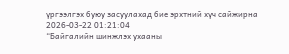үргээлгэх буюу засуулахад бие эрхтний хүч сайжирна
2026-03-22 01:21:04
“Байгалийн шинжлэх ухааны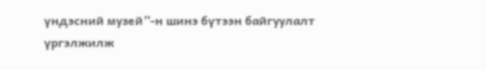үндэсний музей”-н шинэ бүтээн байгуулалт үргэлжилж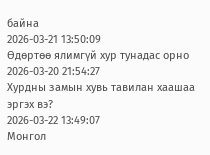байна
2026-03-21 13:50:09
Өдөртөө ялимгүй хур тунадас орно
2026-03-20 21:54:27
Хурдны замын хувь тавилан хаашаа эргэх вэ?
2026-03-22 13:49:07
Монгол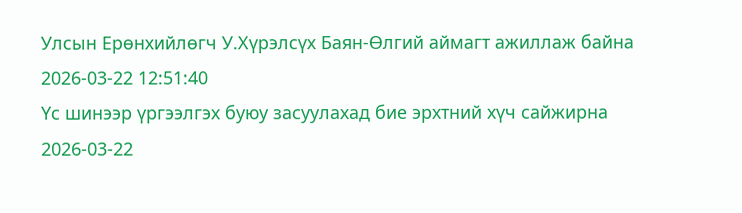Улсын Ерөнхийлөгч У.Хүрэлсүх Баян-Өлгий аймагт ажиллаж байна
2026-03-22 12:51:40
Үс шинээр үргээлгэх буюу засуулахад бие эрхтний хүч сайжирна
2026-03-22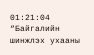01:21:04
“Байгалийн шинжлэх ухааны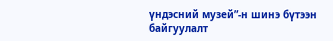үндэсний музей”-н шинэ бүтээн байгуулалт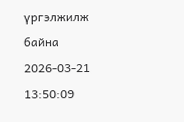үргэлжилж байна
2026-03-21 13:50:09